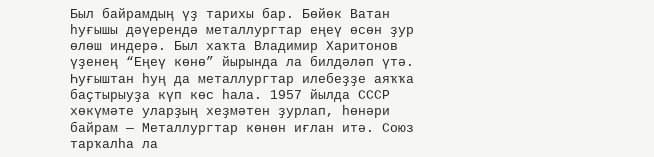Был байрамдың үҙ тарихы бар. Бөйөк Ватан һуғышы дәүерендә металлургтар еңеү өсөн ҙур өлөш индерә. Был хаҡта Владимир Харитонов үҙенең “Еңеү көнө” йырында ла билдәләп үтә. Һуғыштан һуң да металлургтар илебеҙҙе аяҡҡа баҫтырыуҙа күп көс һала. 1957 йылда СССР хөкүмәте уларҙың хеҙмәтен ҙурлап, һөнәри байрам — Металлургтар көнөн иғлан итә. Союз тарҡалһа ла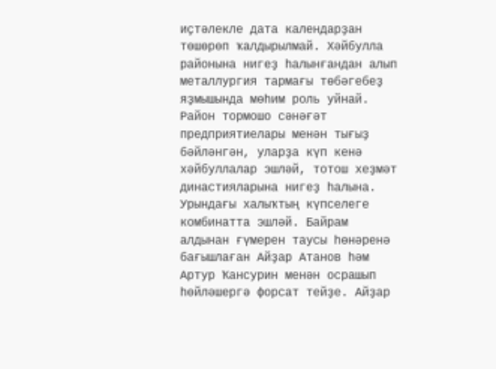иҫтәлекле дата календарҙан төшөрөп ҡалдырылмай. Хәйбулла районына нигеҙ һалынғандан алып металлургия тармағы төбәгебеҙ яҙмышында мөһим роль уйнай. Район тормошо сәнәғәт предприятиелары менән тығыҙ бәйләнгән, уларҙа күп кенә хәйбуллалар эшләй, тотош хеҙмәт династияларына нигеҙ һалына. Урындағы халыҡтың күпселеге комбинатта эшләй. Байрам алдынан ғүмерен таусы һөнәренә бағышлаған Айҙар Атанов һәм Артур Ҡансурин менән осрашып һөйләшергә форсат тейҙе. Айҙар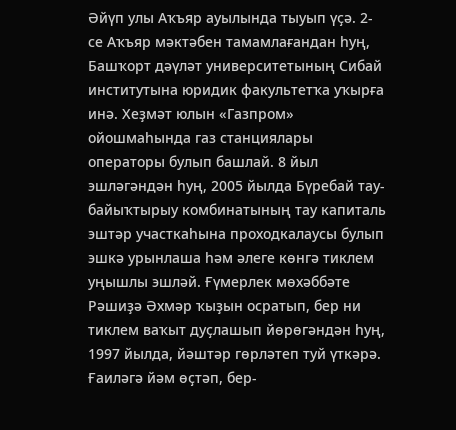Әйүп улы Аҡъяр ауылында тыуып үҫә. 2-се Аҡъяр мәктәбен тамамлағандан һуң, Башҡорт дәүләт университетының Сибай институтына юридик факультетҡа уҡырға инә. Хеҙмәт юлын «Газпром» ойошмаһында газ станциялары операторы булып башлай. 8 йыл эшләгәндән һуң, 2005 йылда Бүребай тау-байыҡтырыу комбинатының тау капиталь эштәр участкаһына проходкалаусы булып эшкә урынлаша һәм әлеге көнгә тиклем уңышлы эшләй. Ғүмерлек мөхәббәте Рәшиҙә Әхмәр ҡыҙын осратып, бер ни тиклем ваҡыт дуҫлашып йөрөгәндән һуң, 1997 йылда, йәштәр гөрләтеп туй үткәрә. Ғаиләгә йәм өҫтәп, бер-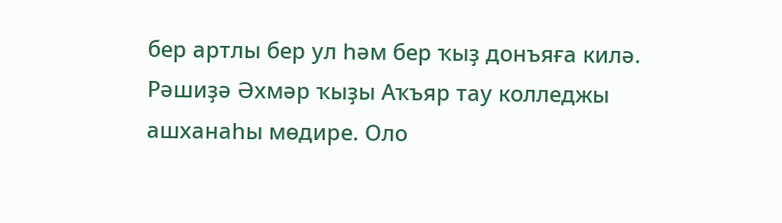бер артлы бер ул һәм бер ҡыҙ донъяға килә. Рәшиҙә Әхмәр ҡыҙы Аҡъяр тау колледжы ашханаһы мөдире. Оло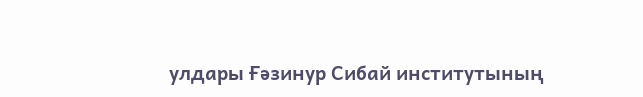улдары Ғәзинур Сибай институтының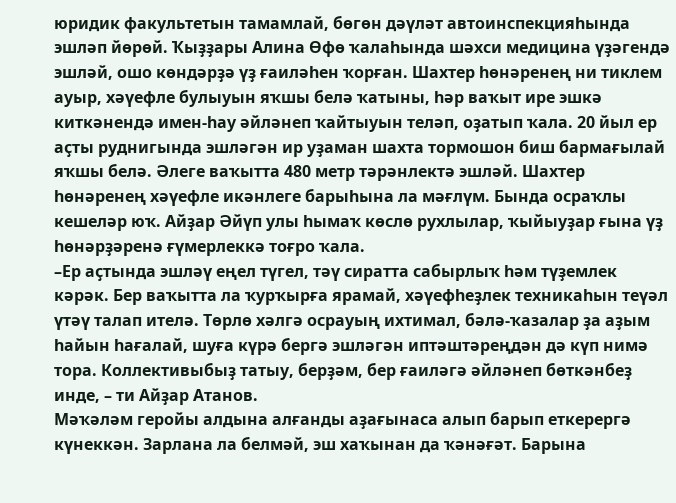юридик факультетын тамамлай, бөгөн дәүләт автоинспекцияһында эшләп йөрөй. Ҡыҙҙары Алина Өфө ҡалаһында шәхси медицина үҙәгендә эшләй, ошо көндәрҙә үҙ ғаиләһен ҡорған. Шахтер һөнәренең ни тиклем ауыр, хәүефле булыуын яҡшы белә ҡатыны, һәр ваҡыт ире эшкә киткәнендә имен-һау әйләнеп ҡайтыуын теләп, оҙатып ҡала. 20 йыл ер аҫты руднигында эшләгән ир уҙаман шахта тормошон биш бармағылай яҡшы белә. Әлеге ваҡытта 480 метр тәрәнлектә эшләй. Шахтер һөнәренең хәүефле икәнлеге барыһына ла мәғлүм. Бында осраҡлы кешеләр юҡ. Айҙар Әйүп улы һымаҡ көслө рухлылар, ҡыйыуҙар ғына үҙ һөнәрҙәренә ғүмерлеккә тоғро ҡала.
–Ер аҫтында эшләү еңел түгел, тәү сиратта сабырлыҡ һәм түҙемлек кәрәк. Бер ваҡытта ла ҡурҡырға ярамай, хәүефһеҙлек техникаһын теүәл үтәү талап ителә. Төрлө хәлгә осрауың ихтимал, бәлә-ҡазалар ҙа аҙым һайын һағалай, шуға күрә бергә эшләгән иптәштәреңдән дә күп нимә тора. Коллективыбыҙ татыу, берҙәм, бер ғаиләгә әйләнеп бөткәнбеҙ инде, – ти Айҙар Атанов.
Мәҡәләм геройы алдына алғанды аҙағынаса алып барып еткерергә күнеккән. Зарлана ла белмәй, эш хаҡынан да ҡәнәғәт. Барына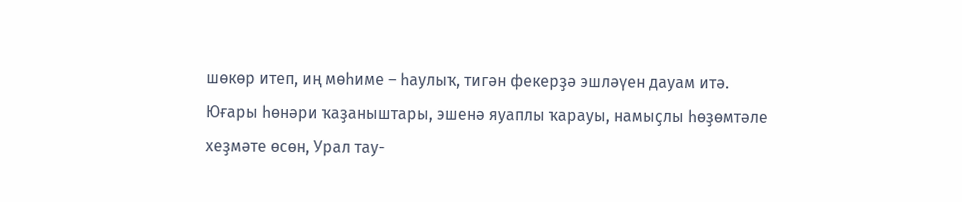шөкөр итеп, иң мөһиме – һаулыҡ, тигән фекерҙә эшләүен дауам итә. Юғары һөнәри ҡаҙаныштары, эшенә яуаплы ҡарауы, намыҫлы һөҙөмтәле хеҙмәте өсөн, Урал тау-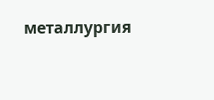металлургия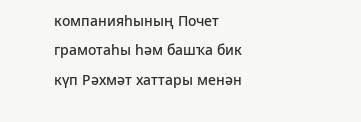компанияһының Почет грамотаһы һәм башҡа бик күп Рәхмәт хаттары менән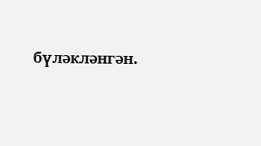бүләкләнгән.